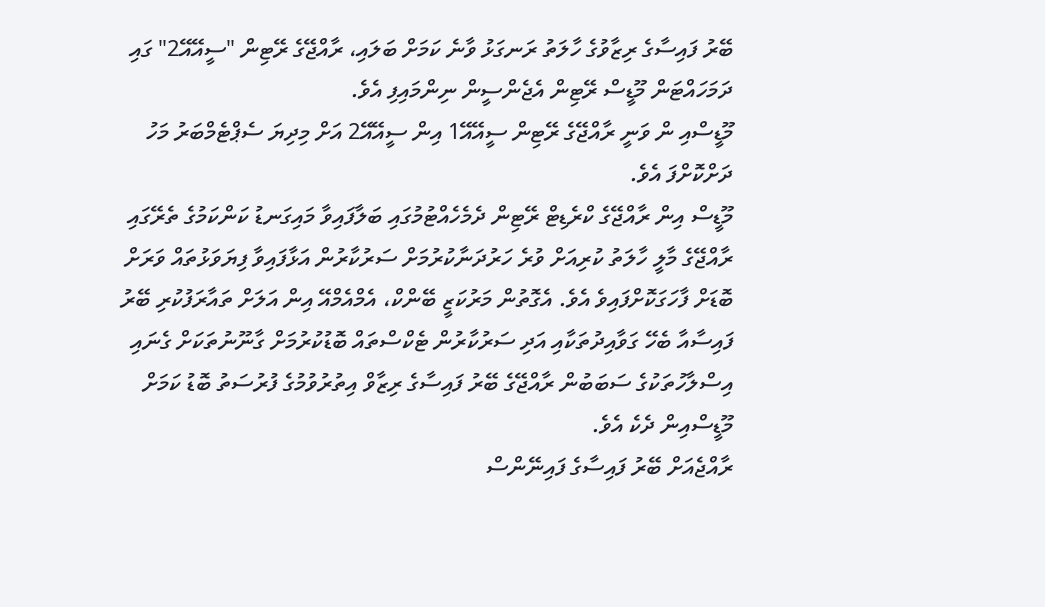ބޭރު ފައިސާގެ ރިޒާވުގެ ހާލަތު ރަނގަޅު ވާނެ ކަމަށް ބަލައި، ރާއްޖޭގެ ރޭޓިން "ސީއޭއޭ2" ގައި ދަމަހައްޓަން މޫޑީސް ރޭޓިން އެޖެންސީން ނިންމައިފި އެވެ.
މޫޑީސްއި ން ވަނީ ރާއްޖޭގެ ރޭޓިން ސީއޭއޭ1 އިން ސީއޭއޭ2 އަށް މިދިޔަ ސެޕްޓެމްބަރު މަހު ދަށްކޮށްފަ އެވެ.
މޫޑީސް އިން ރާއްޖޭގެ ކްރެޑިޓް ރޭޓިން ދެމެހެއްޓުމުގައި ބަލާފައިވާ މައިގަނޑު ކަންކަމުގެ ތެރޭގައި ރާއްޖޭގެ މާލީ ހާލަތު ކުރިއަށް ވުރެ ހަރުދަނާކުރުމަށް ސަރުކާރުން އަޅާފައިވާ ފިޔަވަޅުތައް ވަރަށް ބޮޑަށް ފާހަގަކޮށްފައިވެ އެވެ. އެގޮތުން މަރުކަޒީ ބޭންކް، އެމްއެމްއޭ އިން އަލަށް ތައާރަފުކުރި ބޭރު ފައިސާއާ ބެހޭ ގަވާއިދުތަކާއި އަދި ސަރުކާރުން ޓެކްސްތައް ބޮޑުކުރުމަށް ގާނޫނުތަކަށް ގެނައި އިސްލާހުތަކުގެ ސަބަބުން ރާއްޖޭގެ ބޭރު ފައިސާގެ ރިޒާވް އިތުރުވުމުގެ ފުރުސަތު ބޮޑު ކަމަށް މޫޑީސްއިން ދެކެ އެވެ.
ރާއްޖެއަށް ބޭރު ފައިސާގެ ފައިނޭންސް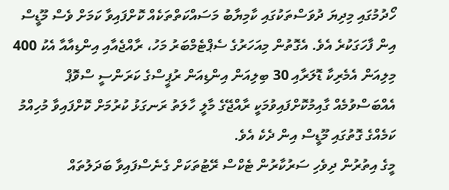ހޯދުމުގައި މިދިޔަ ދުވަސްތަކުގައި ކާމިޔާބު މަސައްކަތްތަކެއް ކޮށްފައިވާ ކަމަށް ވެސް މޫޑީސް އިން ފާހަގަކުރެ އެވެ. އެގޮތުން މިއަހަރުގެ ސެޕްޓެމްބަރު މަހު، ރާއްޖެއާއި އިންޑިއާއާ އެކު 400 މިލިއަން އެމެރިކާ ޑޮލަރާއި 30 ބިލިއަން އިންޑިއަން ރުޕީސްގެ ކަރަންސީ ސްވޮޕް އެއްބަސްވުމެއް ގާއިމުކޮށްފައިވުމަކީ ރާއްޖޭގެ މާލީ ހާލަތު ރަނގަޅު ކުރުމަށް ކޮށްފައިވާ މުހިއްމު ކަމެއްގެ ގޮތުގައި މޫޑީސް އިން ދެކެ އެވެ.
މީގެ އިތުރުން ދިވެހި ސަރުކާރުން ޓެކްސް ރޭޓުތަކަށް ގެނެސްފައިވާ ބަދަލުތައް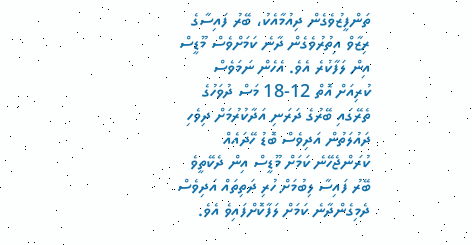ތަންފީޒުވެގެން ދިއުމާއެކު، ބޭރު ފައިސާގެ ރިޒާވް އިތުރުވެގެން ދާނެ ކަމަށްވެސް މޫޑީސް އިން ލަފާކުރެ އެވެ. އެހެން ނަމަވެސް ކުރިއަށް އޮތް 12-18 މަސް ދުވަހުގެ ތެރޭގައި ބޭރުގެ ދަރަނި އަދާކުރުމަށް ދިވެހި ދައުލަތުން އަދިވެސް ބޮޑު ހޭދައެއް ކުރަންޖެހޭނެ ކަމަށް މޫޑީސް އިން ދެކޭތީވެ ބޭރު ފައިސާ ލިބުމަށް ހުރި ދަތިތައް އަދިވެސް ދެމިގެންދާނެ ކަމަށް ލަފާކޮށްފައިވެ އެވެ.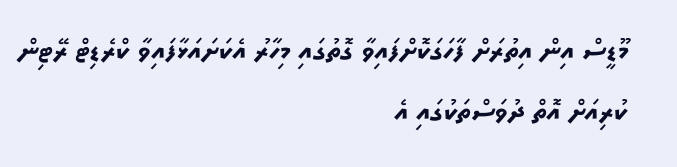މޫޑީސް އިން އިތުރަށް ފާހަގަކޮށްފައިވާ ގޮތުގައި މިހާރު އެކަށައަޅާފައިވާ ކްރެޑިޓް ރޭޓިން ކުރިއަށް އޮތް ދުވަސްތަކުގައި އެ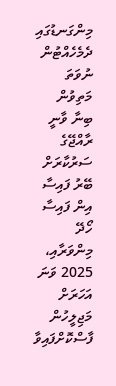މިންގަނޑުގައި ދެމެހެއްޓުން ނުވަތަ މަތިވުން ބިނާ ވާނީ ރާއްޖޭގެ ސަރުކާރަށް ބޭރު ފައިސާ އިން ފައިސާ ހޯދޭ މިންވަރާއި، 2025 ވަނަ އަހަރަށް މަޖިލީހުން ފާސްކޮށްފައިވާ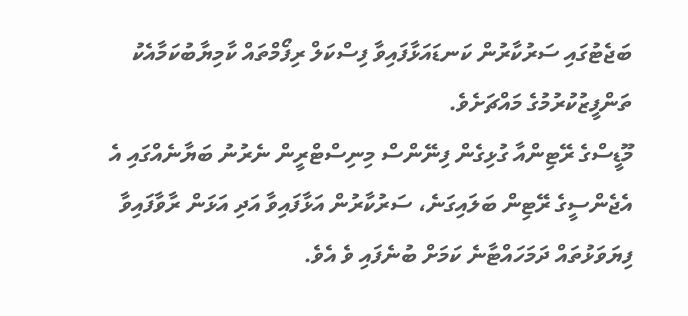ބަޖެޓުގައި ސަރުކާރުން ކަނޑައަޅާފައިވާ ފިސްކަލް ރިފޯމްތައް ކާމިޔާބުކަމާއެކު ތަންފީޒުކުރުމުގެ މައްޗަށެވެ.
މޫޑީސްގެ ރޭޓިންއާ ގުޅިގެން ފިނޭންސް މިނިސްޓްރީން ނެރުނު ބަޔާނެއްގައި އެ އެޖެންސީގެ ރޭޓިން ބަލައިގަނެ، ސަރުކާރުން އަޅާފައިވާ އަދި އަޅަން ރާވާފައިވާ ފިޔަވަޅުތައް ދަމަހައްޓާނެ ކަމަށް ބުނެފައި ވެ އެވެ.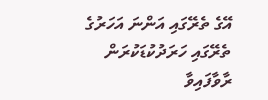އޭގެ ތެރޭގައި އަންނަ އަހަރުގެ ތެރޭގައި ހަރަދުކުޑަކުރަން ރާވާފައިވާ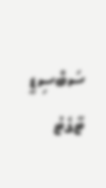ސަބްސިޑީ ޓާގެޓު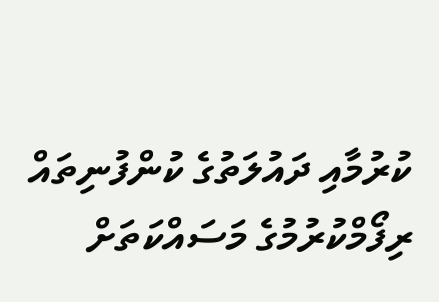ކުރުމާއި ދައުލަތުގެ ކުންފުނިތައް ރިފޯމްކުރުމުގެ މަސައްކަތަށް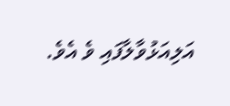އަލިއަޅުވާލާފައި ވެ އެވެ.